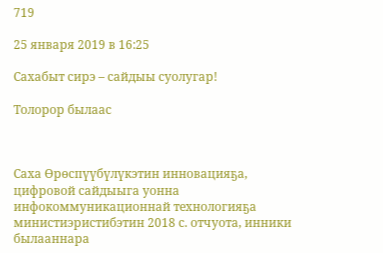719

25 января 2019 в 16:25

Сахабыт сирэ – сайдыы суолугар!

Толорор былаас



Саха Өрөспүүбүлүкэтин инновацияҕа, цифровой сайдыыга уонна инфокоммуникационнай технологияҕа министиэристибэтин 2018 с. отчуота, инники былааннара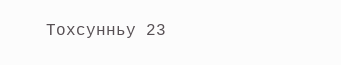Тохсунньу 23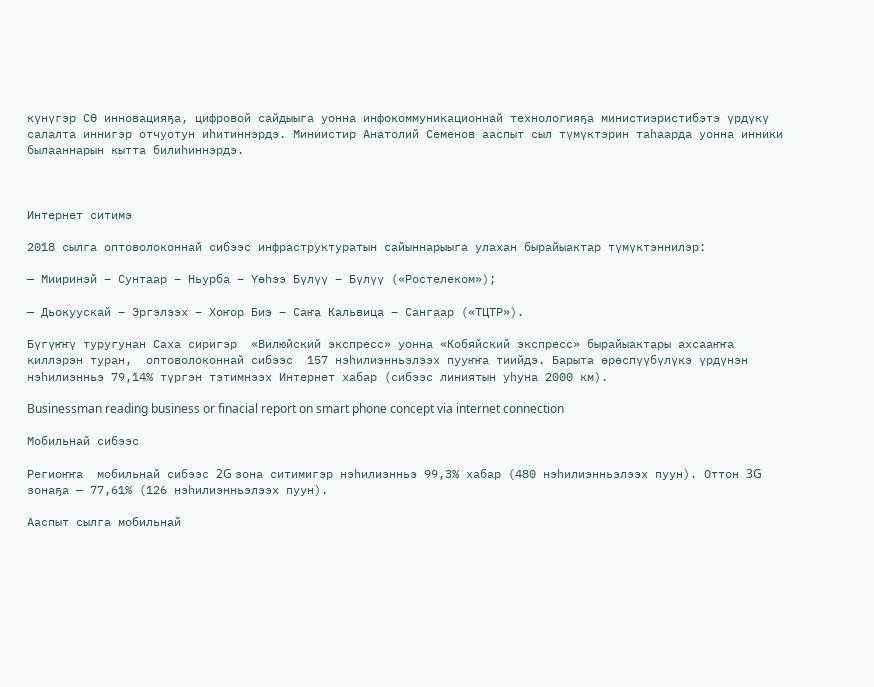күнүгэр СӨ инновацияҕа, цифровой сайдыыга уонна инфокоммуникационнай технологияҕа министиэристибэтэ үрдүкү салалта иннигэр отчуотун иһитиннэрдэ. Миниистир Анатолий Семенов ааспыт сыл түмүктэрин таһаарда уонна инники былааннарын кытта билиһиннэрдэ.



Интернет ситимэ

2018 сылга оптоволоконнай сибээс инфраструктуратын сайыннарыыга улахан бырайыактар түмүктэннилэр:

— Мииринэй – Сунтаар – Ньурба – Үөһээ Бүлүү – Бүлүү («Ростелеком»);

— Дьокуускай – Эргэлээх – Хоҥор Биэ – Саҥа Кальвица – Сангаар («ТЦТР»).

Бүгүҥҥү туругунан Саха сиригэр  «Вилюйский экспресс» уонна «Кобяйский экспресс» бырайыактары ахсааҥҥа киллэрэн туран,  оптоволоконнай сибээс  157 нэһилиэнньэлээх пууҥҥа тиийдэ. Барыта өрөспүүбүлүкэ үрдүнэн нэһилиэнньэ 79,14% түргэн тэтимнээх Интернет хабар (сибээс линиятын уһуна 2000 км).

Businessman reading business or finacial report on smart phone concept via internet connection

Мобильнай сибээс

Региоҥҥа  мобильнай сибээс 2G зона ситимигэр нэһилиэнньэ 99,3% хабар (480 нэһилиэнньэлээх пуун). Оттон 3G зонаҕа — 77,61% (126 нэһилиэнньэлээх пуун).

Ааспыт сылга мобильнай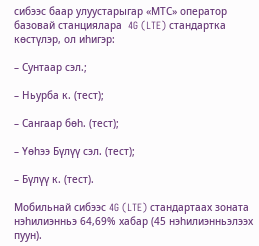сибээс баар улуустарыгар «МТС» оператор  базовай станциялара  4G (LTE) стандартка көстүлэр, ол иһигэр:

– Сунтаар сэл.;

– Ньурба к. (тест);

– Сангаар бөһ. (тест);

– Үөһээ Бүлүү сэл. (тест);

– Бүлүү к. (тест).

Мобильнай сибээс 4G (LTE) стандартаах зоната нэһилиэнньэ 64,69% хабар (45 нэһилиэнньэлээх пуун).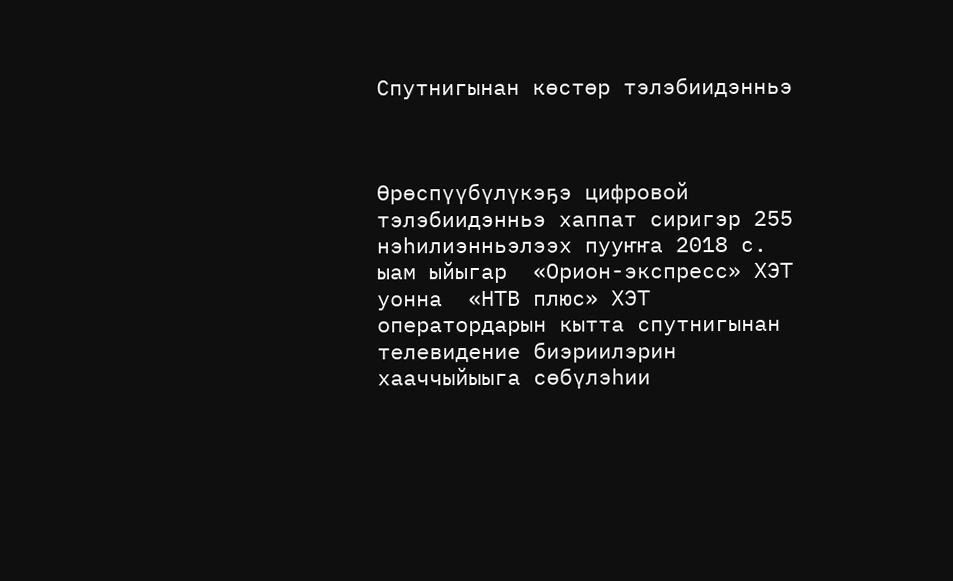Спутнигынан көстөр тэлэбиидэнньэ



Өрөспүүбүлүкэҕэ цифровой тэлэбиидэнньэ хаппат сиригэр 255 нэһилиэнньэлээх пууҥҥа 2018 с. ыам ыйыгар  «Орион-экспресс» ХЭТ уонна  «НТВ плюс» ХЭТ оператордарын кытта спутнигынан телевидение биэриилэрин хааччыйыыга сөбүлэһии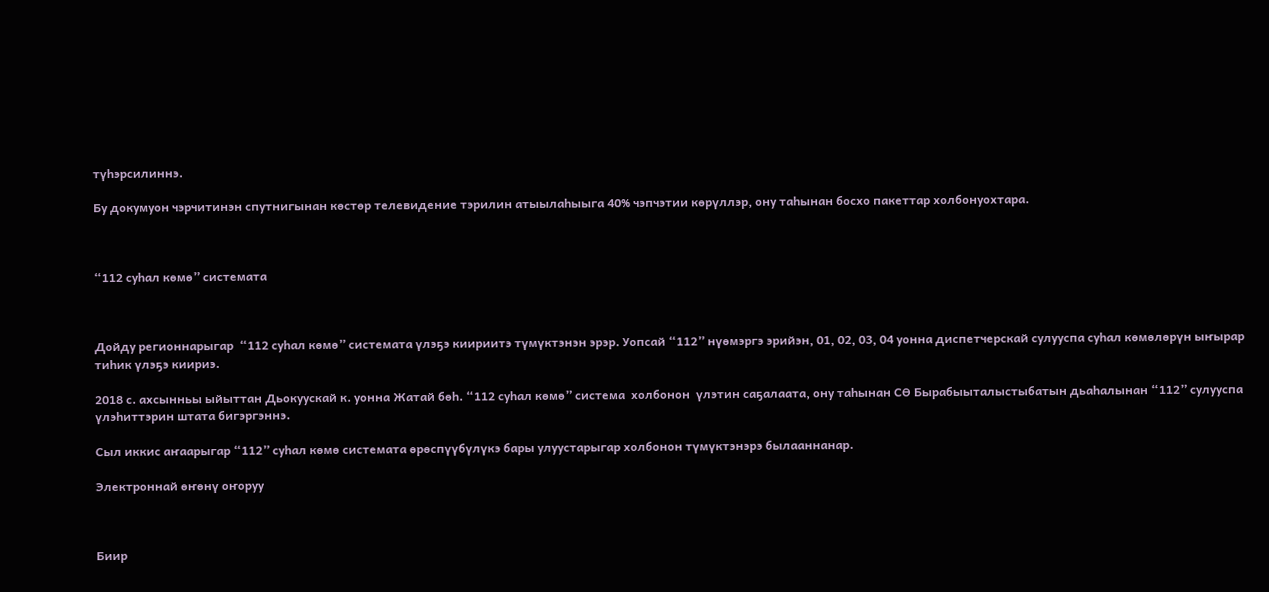түһэрсилиннэ.

Бу докумуон чэрчитинэн спутнигынан көстөр телевидение тэрилин атыылаһыыга 40% чэпчэтии көрүллэр, ону таһынан босхо пакеттар холбонуохтара.



“112 суһал көмө” системата



Дойду регионнарыгар  “112 суһал көмө” системата үлэҕэ киириитэ түмүктэнэн эрэр. Уопсай “112” нүөмэргэ эрийэн, 01, 02, 03, 04 уонна диспетчерскай сулууспа суһал көмөлөрүн ыҥырар тиһик үлэҕэ киириэ.

2018 с. ахсынньы ыйыттан Дьокуускай к. уонна Жатай бөһ. “112 суһал көмө” система  холбонон  үлэтин саҕалаата, ону таһынан СӨ Бырабыыталыстыбатын дьаһалынан “112” сулууспа үлэһиттэрин штата бигэргэннэ.

Сыл иккис аҥаарыгар “112” суһал көмө системата өрөспүүбүлүкэ бары улуустарыгар холбонон түмүктэнэрэ былааннанар.

Электроннай өҥөнү оҥоруу



Биир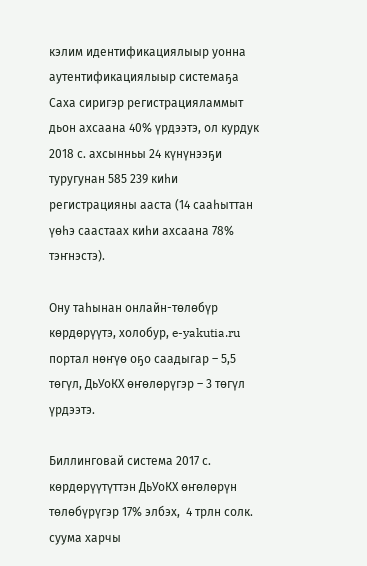кэлим идентификациялыыр уонна аутентификациялыыр системаҕа Саха сиригэр регистрацияламмыт дьон ахсаана 40% үрдээтэ, ол курдук 2018 с. ахсынньы 24 күнүнээҕи туругунан 585 239 киһи регистрацияны ааста (14 сааһыттан үөһэ саастаах киһи ахсаана 78% тэҥнэстэ).

Ону таһынан онлайн-төлөбүр көрдөрүүтэ, холобур, e-yakutia.ru портал нөҥүө оҕо саадыгар – 5,5 төгүл, ДьУоКХ өҥөлөрүгэр – 3 төгүл үрдээтэ.

Биллинговай система 2017 с. көрдөрүүтүттэн ДьУоКХ өҥөлөрүн  төлөбүрүгэр 17% элбэх,  4 трлн солк. суума харчы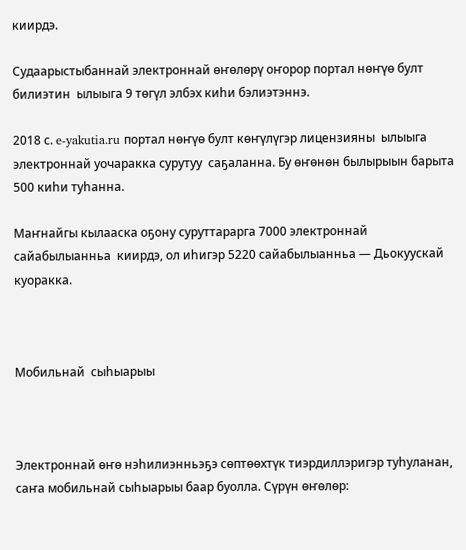киирдэ.

Судаарыстыбаннай электроннай өҥөлөрү оҥорор портал нөҥүө булт билиэтин  ылыыга 9 төгүл элбэх киһи бэлиэтэннэ.

2018 с. e-yakutia.ru портал нөҥүө булт көҥүлүгэр лицензияны  ылыыга  электроннай уочаракка сурутуу  саҕаланна. Бу өҥөнөн былырыын барыта 500 киһи туһанна.

Маҥнайгы кылааска оҕону суруттарарга 7000 электроннай сайабылыанньа  киирдэ, ол иһигэр 5220 сайабылыанньа — Дьокуускай куоракка.



Мобильнай  сыһыарыы



Электроннай өҥө нэһилиэнньэҕэ сөптөөхтүк тиэрдиллэригэр туһуланан, саҥа мобильнай сыһыарыы баар буолла. Сүрүн өҥөлөр: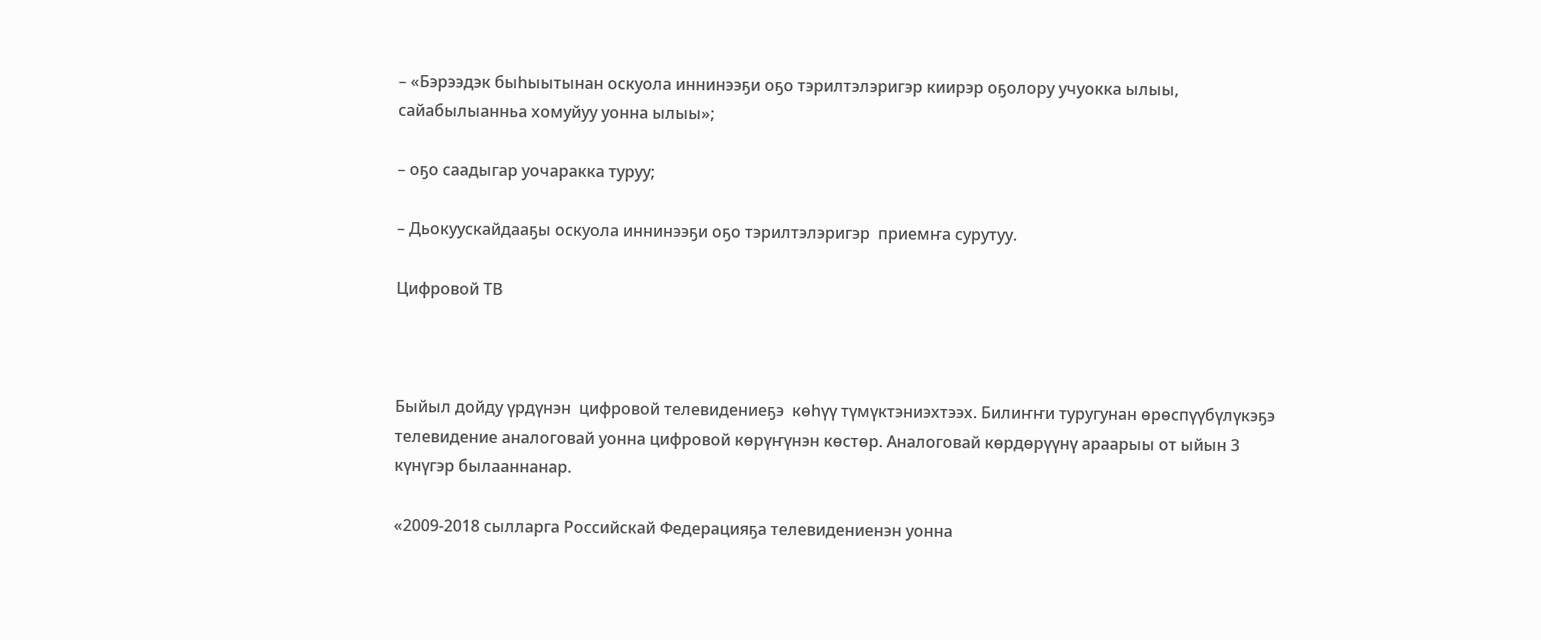– «Бэрээдэк быһыытынан оскуола иннинээҕи оҕо тэрилтэлэригэр киирэр оҕолору учуокка ылыы, сайабылыанньа хомуйуу уонна ылыы»;

– оҕо саадыгар уочаракка туруу;

– Дьокуускайдааҕы оскуола иннинээҕи оҕо тэрилтэлэригэр  приемҥа сурутуу.

Цифровой ТВ



Быйыл дойду үрдүнэн  цифровой телевидениеҕэ  көһүү түмүктэниэхтээх. Билиҥҥи туругунан өрөспүүбүлүкэҕэ телевидение аналоговай уонна цифровой көрүҥүнэн көстөр. Аналоговай көрдөрүүнү араарыы от ыйын 3 күнүгэр былааннанар.

«2009-2018 сылларга Российскай Федерацияҕа телевидениенэн уонна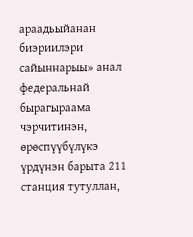араадьыйанан биэриилэри сайыннарыы» анал федеральнай бырагыраама чэрчитинэн, өрөспүүбүлүкэ үрдүнэн барыта 211 станция тутуллан,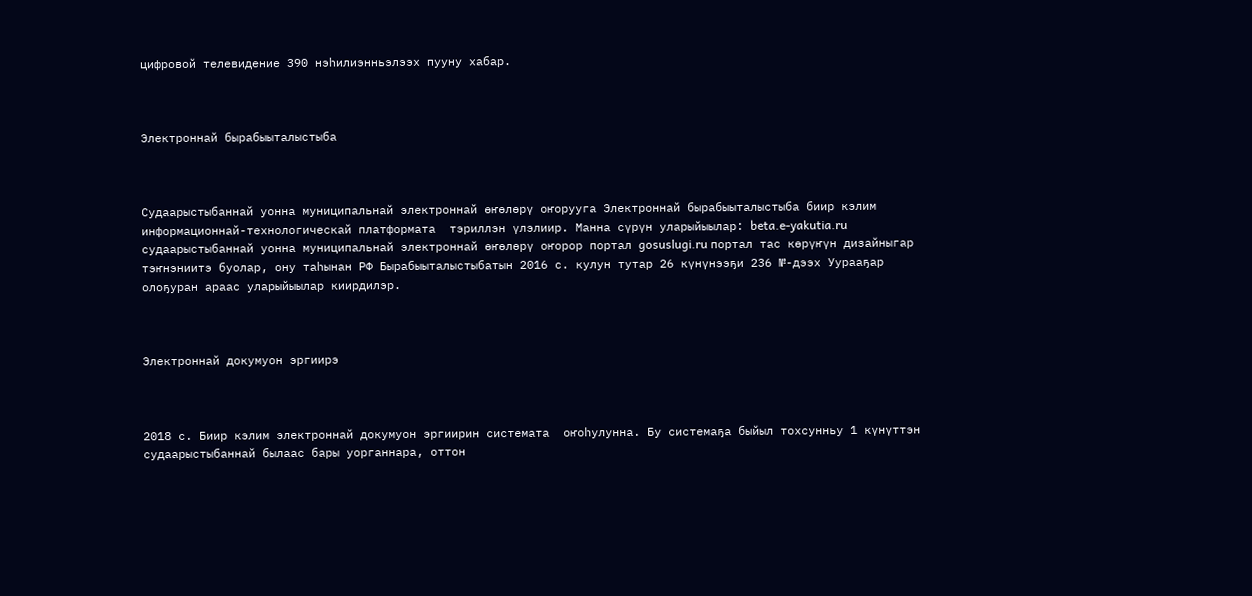цифровой телевидение 390 нэһилиэнньэлээх пууну хабар.



Электроннай бырабыыталыстыба



Судаарыстыбаннай уонна муниципальнай электроннай өҥөлөрү оҥорууга Электроннай бырабыыталыстыба биир кэлим информационнай-технологическай платформата  тэриллэн үлэлиир. Манна сүрүн уларыйыылар: beta.e-yakutia.ru  судаарыстыбаннай уонна муниципальнай электроннай өҥөлөрү оҥорор портал gosuslugi.ru портал тас көрүҥүн дизайныгар тэҥнэниитэ буолар, ону таһынан РФ Бырабыыталыстыбатын 2016 с. кулун тутар 26 күнүнээҕи 236 №-дээх Уурааҕар олоҕуран араас уларыйыылар киирдилэр.



Электроннай докумуон эргиирэ



2018 с. Биир кэлим электроннай докумуон эргиирин системата  оҥоһулунна. Бу системаҕа быйыл тохсунньу 1 күнүттэн судаарыстыбаннай былаас бары уорганнара, оттон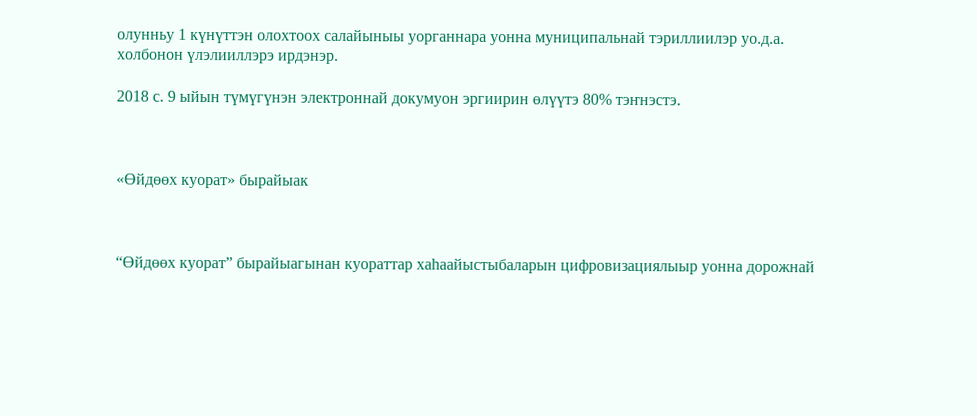олунньу 1 күнүттэн олохтоох салайыныы уорганнара уонна муниципальнай тэриллиилэр уо.д.а. холбонон үлэлииллэрэ ирдэнэр.

2018 с. 9 ыйын түмүгүнэн электроннай докумуон эргиирин өлүүтэ 80% тэҥнэстэ.



«Өйдөөх куорат» бырайыак



“Өйдөөх куорат” бырайыагынан куораттар хаһаайыстыбаларын цифровизациялыыр уонна дорожнай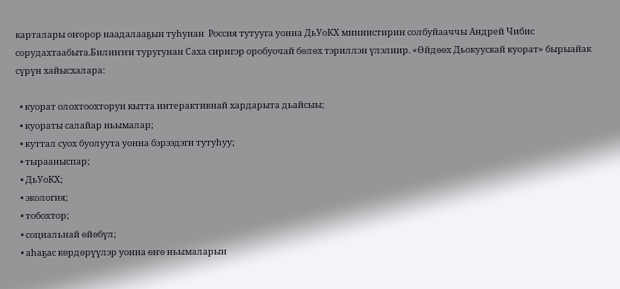карталары оҥорор наадалааҕын туһунан  Россия тутууга уонна ДьУоКХ миниистирин солбуйааччы Андрей Чибис сорудахтаабыта.Билиҥҥи туругунан Саха сиригэр оробуочай бөлөх тэриллэн үлэлиир. «Өйдөөх Дьокуускай куорат» бырыайак сүрүн хайысхалара:

  • куорат олохтоохторун кытта интерактивнай хардарыта дьайсыы;
  • куораты салайар ньымалар;
  • куттал суох буолуута уонна бэрээдэги тутуһуу;
  • тырааныспар;
  • ДьУоКХ;
  • экология;
  • тобохтор;
  • социальнай өйөбүл;
  • аһаҕас көрдөрүүлэр уонна өҥө ньымаларын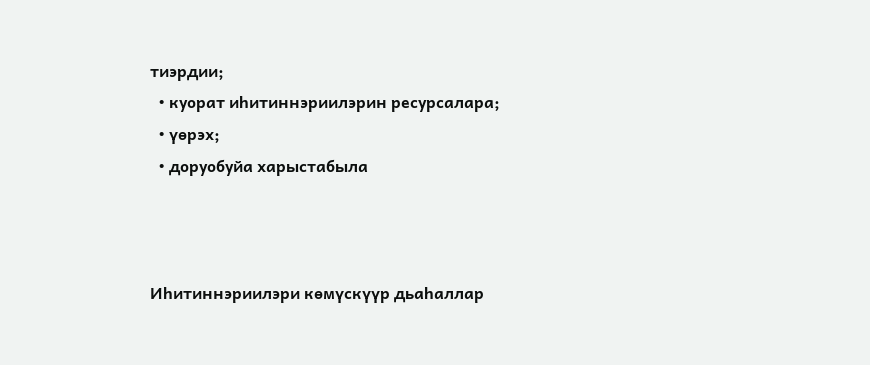тиэрдии;
  • куорат иһитиннэриилэрин ресурсалара;
  • үөрэх;
  • доруобуйа харыстабыла



Иһитиннэриилэри көмүскүүр дьаһаллар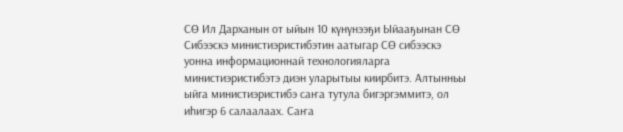СӨ Ил Дарханын от ыйын 10 күнүнээҕи Ыйааҕынан СӨ Сибээскэ министиэристибэтин аатыгар СӨ сибээскэ уонна информационнай технологияларга министиэристибэтэ диэн уларытыы киирбитэ. Алтынньы ыйга министиэристибэ саҥа тутула бигэргэммитэ, ол иһигэр 6 салаалаах. Саҥа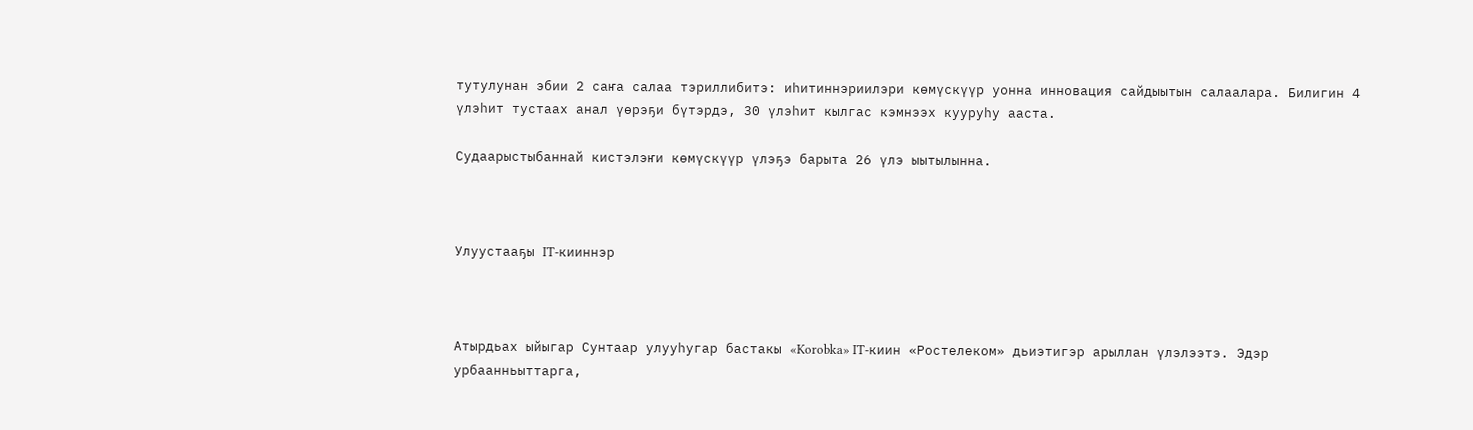тутулунан эбии 2 саҥа салаа тэриллибитэ: иһитиннэриилэри көмүскүүр уонна инновация сайдыытын салаалара. Билигин 4 үлэһит тустаах анал үөрэҕи бүтэрдэ, 30 үлэһит кылгас кэмнээх кууруһу ааста.

Судаарыстыбаннай кистэлэҥи көмүскүүр үлэҕэ барыта 26 үлэ ыытылынна.



Улуустааҕы IT-кииннэр



Атырдьах ыйыгар Сунтаар улууһугар бастакы «Korobka» IT-киин «Ростелеком» дьиэтигэр арыллан үлэлээтэ. Эдэр урбаанньыттарга,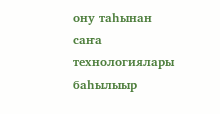ону таһынан саҥа технологиялары баһылыыр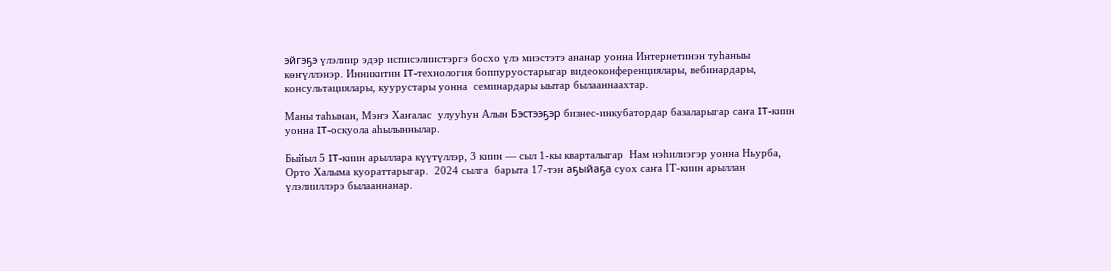эйгэҕэ үлэлиир эдэр исписэлиистэргэ босхо үлэ миэстэтэ ананар уонна Интернетинэн туһаныы көҥүллэнэр. Инникитин IT-технология боппуруостарыгар видеоконференциялары, вебинардары, консультациялары, куурустары уонна  семинардары ыытар былааннаахтар.

Маны таһынан, Мэҥэ Хаҥалас  улууһун Алын Бэстээҕэр бизнес-инкубатордар базаларыгар саҥа IT-киин уонна IT-оскуола аһылыннылар.

Быйыл 5 IT-киин арыллара күүтүллэр, 3 киин — сыл 1-кы кварталыгар  Нам нэһилиэгэр уонна Ньурба, Орто Халыма куораттарыгар.  2024 сылга  барыта 17-тэн аҕыйаҕа суох саҥа IТ-киин арыллан үлэлииллэрэ былааннанар.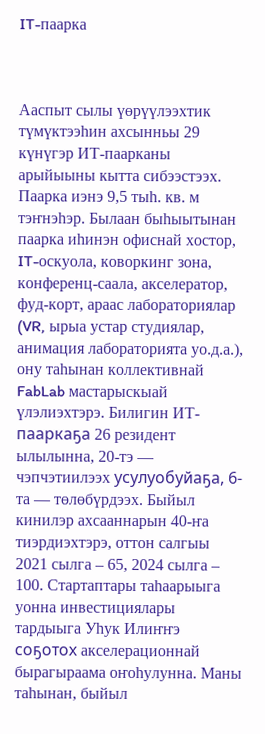IT-паарка



Ааспыт сылы үөрүүлээхтик түмүктээһин ахсынньы 29 күнүгэр ИТ-паарканы арыйыыны кытта сибээстээх. Паарка иэнэ 9,5 тыһ. кв. м тэҥнэһэр. Былаан быһыытынан паарка иһинэн офиснай хостор, IT-оскуола, коворкинг зона, конференц-саала, акселератор, фуд-корт, араас лабораториялар (VR, ырыа устар студиялар, анимация лабораторията уо.д.а.), ону таһынан коллективнай FabLab мастарыскыай үлэлиэхтэрэ. Билигин ИТ-пааркаҕа 26 резидент ылылынна, 20-тэ — чэпчэтиилээх усулуобуйаҕа, 6-та — төлөбүрдээх. Быйыл кинилэр ахсааннарын 40-ҥа тиэрдиэхтэрэ, оттон салгыы 2021 сылга – 65, 2024 сылга – 100. Стартаптары таһаарыыга уонна инвестициялары тардыыга Уһук Илиҥҥэ соҕотох акселерационнай бырагыраама оҥоһулунна. Маны таһынан, быйыл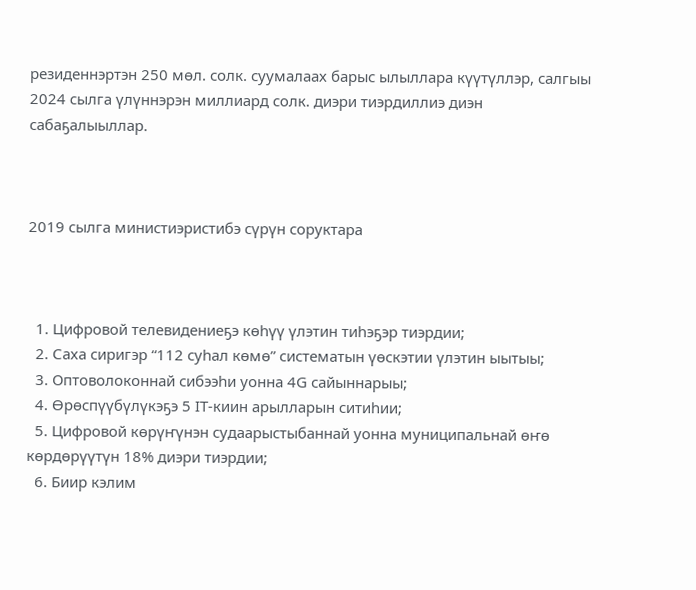резиденнэртэн 250 мөл. солк. суумалаах барыс ылыллара күүтүллэр, салгыы 2024 сылга үлүннэрэн миллиард солк. диэри тиэрдиллиэ диэн сабаҕалыыллар.



2019 сылга министиэристибэ сүрүн соруктара



  1. Цифровой телевидениеҕэ көһүү үлэтин тиһэҕэр тиэрдии;
  2. Саха сиригэр “112 суһал көмө” систематын үөскэтии үлэтин ыытыы;
  3. Оптоволоконнай сибээһи уонна 4G сайыннарыы;
  4. Өрөспүүбүлүкэҕэ 5 IT-киин арылларын ситиһии;
  5. Цифровой көрүҥүнэн судаарыстыбаннай уонна муниципальнай өҥө көрдөрүүтүн 18% диэри тиэрдии;
  6. Биир кэлим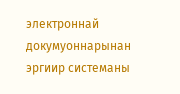электроннай докумуоннарынан эргиир системаны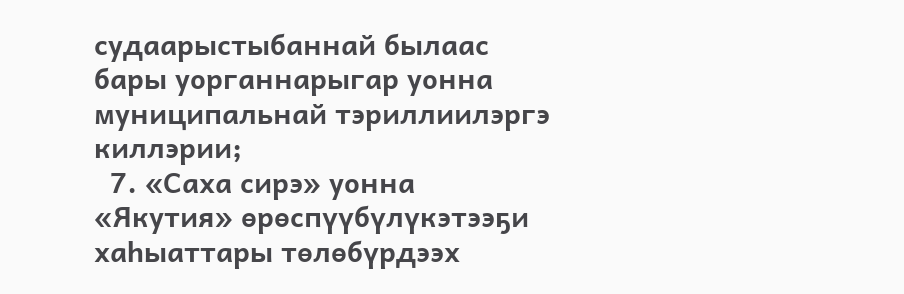судаарыстыбаннай былаас бары уорганнарыгар уонна муниципальнай тэриллиилэргэ киллэрии;
  7. «Саха сирэ» уонна «Якутия» өрөспүүбүлүкэтээҕи хаһыаттары төлөбүрдээх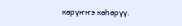көрүҥҥэ көһөрүү.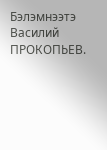Бэлэмнээтэ Василий ПРОКОПЬЕВ.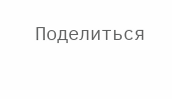Поделиться